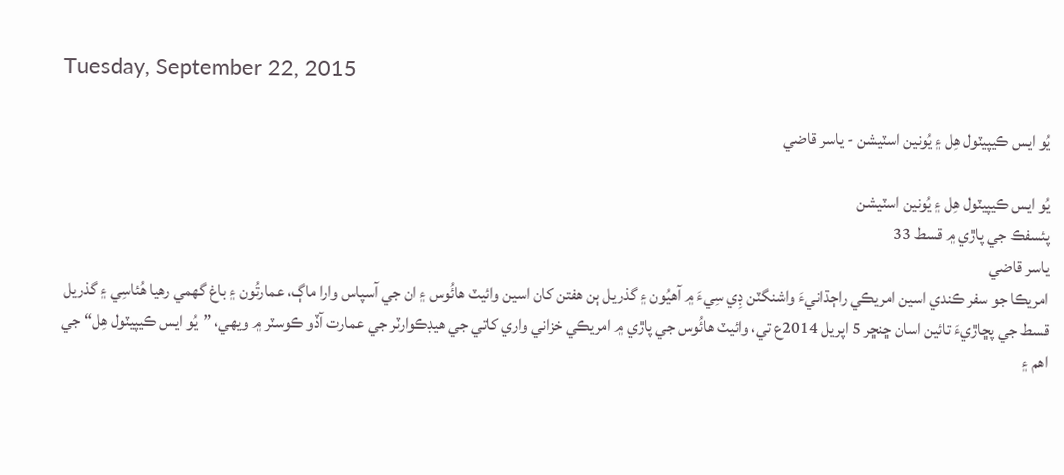Tuesday, September 22, 2015

يُو ايس ڪيپيٽول هِل ۽ يُونين اسٽيشن - ياسر قاضي

يُو ايس ڪيپيٽول هِل ۽ يُونين اسٽيشن
پئسفڪ جي پاڙي ۾ قسط 33
ياسر قاضي
امريڪا جو سفر ڪندي اسين امريڪي راڄڌانيءَ واشنگٽن ڊِي سِيءَ ۾ آهيُون ۽ گذريل ٻن هفتن کان اسين وائيٽ هائُوس ۽ ان جي آسپاس وارا ماڳ، عمارتُون ۽ باغ گھمي رهيا هُئاسِي ۽ گذريل قسط جي پڇاڙيءَ تائين اسان ڇنڇر 5 اپريل 2014ع تي، وائيٽ هائُوس جي پاڙي ۾ امريڪي خزاني واري کاتي جي هيڊڪوارٽر جي عمارت آڏو ڪوسٽر ۾ ويهي، ”يُو ايس ڪيپيٽول هِل“ جي اهم ۽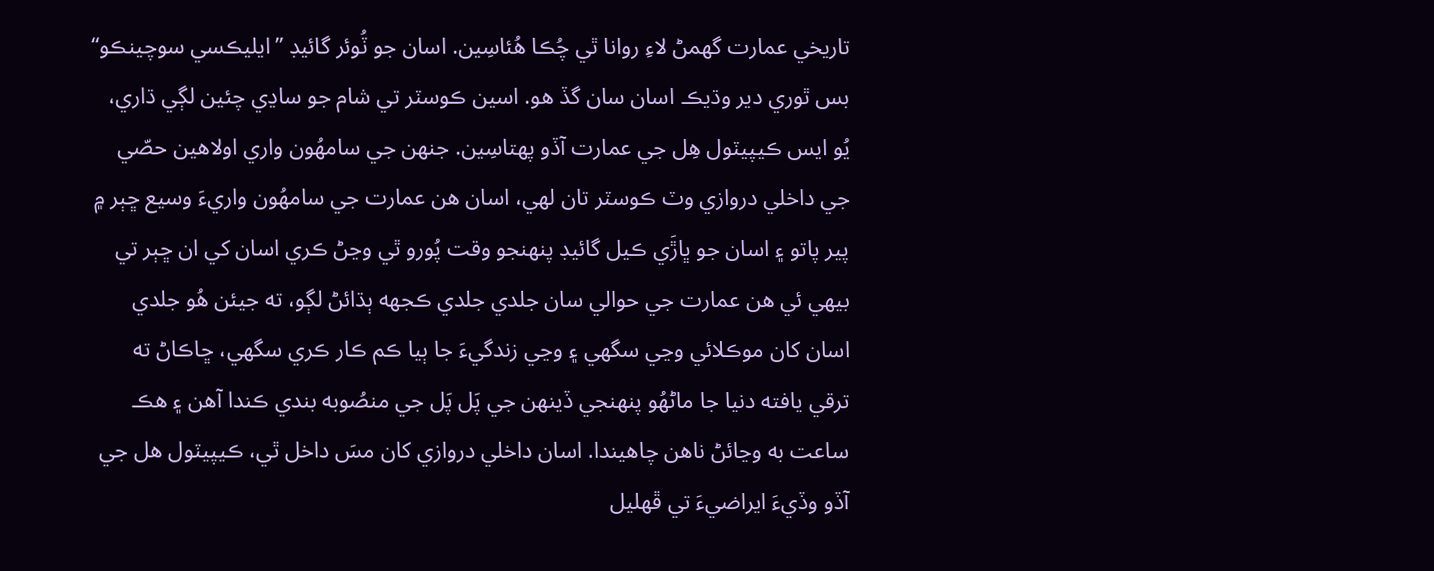تاريخي عمارت گھمڻ لاءِ روانا ٿي چُڪا هُئاسِين. اسان جو ٽُوئر گائيڊ ”ايليڪسي سوچينڪو“ بس ٿوري دير وڌيڪ اسان سان گڏ هو. اسين ڪوسٽر تي شام جو ساڍي چئين لڳي ڌاري، يُو ايس ڪيپيٽول هِل جي عمارت آڏو پهتاسِين. جنهن جي سامهُون واري اولاهين حصّي جي داخلي دروازي وٽ ڪوسٽر تان لهي، اسان هن عمارت جي سامهُون واريءَ وسيع ڇٻر ۾ پير پاتو ۽ اسان جو ڀاڙَي ڪيل گائيڊ پنهنجو وقت پُورو ٿي وڃڻ ڪري اسان کي ان ڇٻر تي بيهي ئي هن عمارت جي حوالي سان جلدي جلدي ڪجهه ٻڌائڻ لڳو، ته جيئن هُو جلدي اسان کان موڪلائي وڃي سگھي ۽ وڃي زندگيءَ جا ٻيا ڪم ڪار ڪري سگھي، ڇاڪاڻ ته ترقي يافته دنيا جا ماڻهُو پنهنجي ڏينهن جي پَل پَل جي منصُوبه بندي ڪندا آهن ۽ هڪ ساعت به وڃائڻ ناهن چاهيندا. اسان داخلي دروازي کان مسَ داخل ٿي، ڪيپيٽول هل جي آڏو وڏيءَ ايراضيءَ تي ڦهليل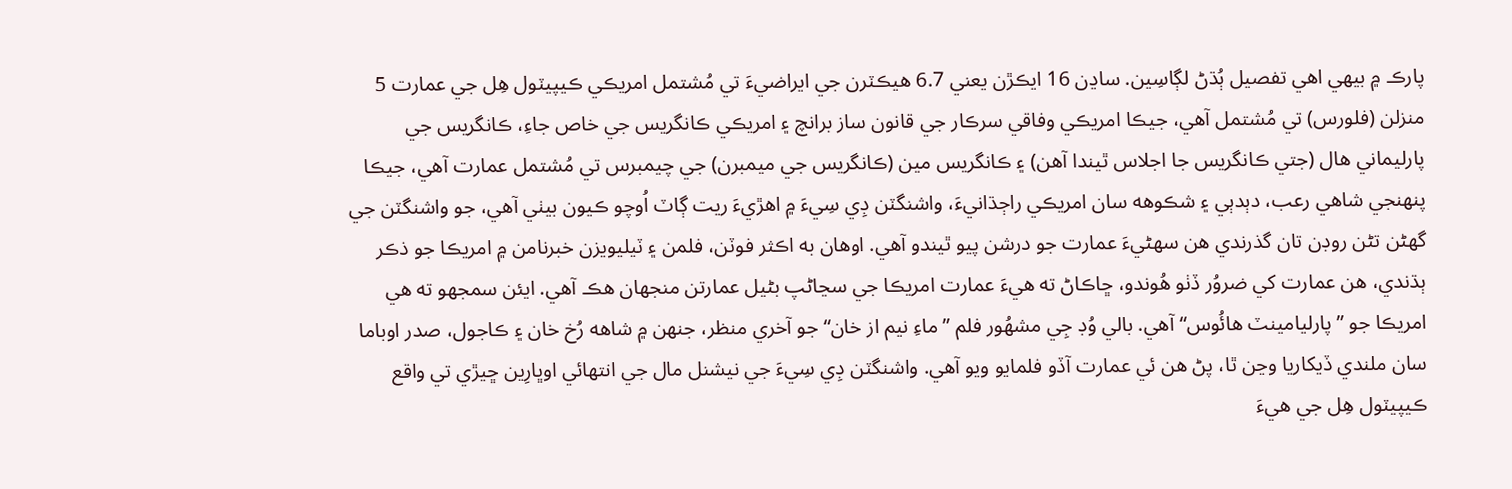پارڪ ۾ بيهي اهي تفصيل ٻُڌڻ لڳاسِين. ساڍن 16 ايڪڙن يعني 6.7 هيڪٽرن جي ايراضيءَ تي مُشتمل امريڪي ڪيپيٽول هِل جي عمارت 5 منزلن (فلورس) تي مُشتمل آهي، جيڪا امريڪي وفاقي سرڪار جي قانون ساز برانچ ۽ امريڪي ڪانگريس جي خاص جاءِ، ڪانگريس جي پارليماني هال (جتي ڪانگريس جا اجلاس ٿيندا آهن) ۽ ڪانگريس مين (ڪانگريس جي ميمبرن) جي چيمبرس تي مُشتمل عمارت آهي، جيڪا پنهنجي شاهي رعب، دٻدٻي ۽ شڪوهه سان امريڪي راڄڌانيءَ، واشنگٽن ڊِي سِيءَ ۾ اهڙيءَ ريت ڳاٽ اُوچو ڪيون بيٺي آهي، جو واشنگٽن جي گھڻن تڻن روڊن تان گذرندي هن سهڻيءَ عمارت جو درشن پيو ٿيندو آهي. اوهان به اڪثر فوٽن، فلمن ۽ ٽيليويزن خبرنامن ۾ امريڪا جو ذڪر ٻڌندي، هن عمارت کي ضروُر ڏٺو هُوندو، ڇاڪاڻ ته هيءَ عمارت امريڪا جي سڃاڻپ بڻيل عمارتن منجھان هڪ آهي. ايئن سمجھو ته هي امريڪا جو ”پارليامينٽ هائُوس“ آهي. بالي وُڊ جِي مشهُور فلم ”ماءِ نيم از خان“ جو آخري منظر، جنهن ۾ شاهه رُخ خان ۽ ڪاجول، صدر اوباما سان ملندي ڏيکاريا وڃن ٿا، پڻ هن ئي عمارت آڏو فلمايو ويو آهي. واشنگٽن ڊِي سِيءَ جي نيشنل مال جي انتهائي اوڀارِين ڇيڙي تي واقع ڪيپيٽول هِل جي هيءَ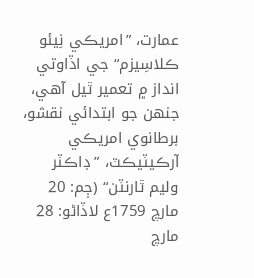عمارت، ”امريڪي نِيئو ڪلاسِيزم“ جي اڏاوتي انداز ۾ تعمير ٿيل آهي، جنهن جو ابتدائي نقشو، برطانوي امريڪي آرڪيٽيڪٽ، ”ڊاڪٽر وليم ٿارنٽن“ (ڄم: 20 مارچ 1759ع لاڏاڻو: 28 مارچ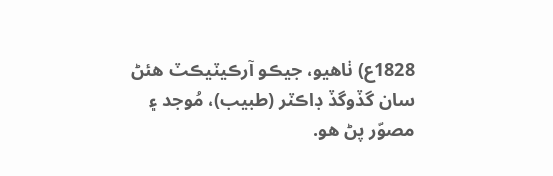1828ع) ٺاهيو، جيڪو آرڪيٽيڪٽ هئڻ سان گڏوگڏ ڊاڪٽر (طبيب)، مُوجد ۽ مصوّر پڻ هو.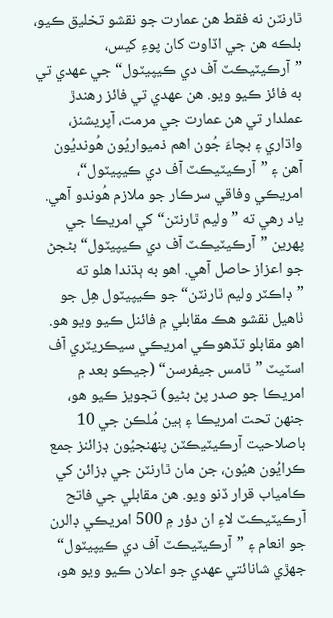ٿارنٽن نه فقط هن عمارت جو نقشو تخليق ڪيو، بلڪه هن جي اڏاوت کان پوءِ کيس، ”آرڪيٽيڪٽ آف دي ڪيپيٽول“ جي عهدي تي به فائز ڪيو ويو. هن عهدي تي فائز رهندڙ عملدار تي هن عمارت جي مرمت، آپريشنز، واڌاري ۽ بچاءَ جُون اهم ذميواريُون هُونديُون آهن ۽ ”آرڪيٽيڪٽ آف دي ڪيپيٽول“، امريڪي وفاقي سرڪار جو ملازم هُوندو آهي. ياد رهي ته ”وليم ٿارنٽن“ کي امريڪا جي پهرين ”آرڪيٽيڪٽ آف دي ڪيپيٽول“ بڻجڻ جو اعزاز حاصل آهي. اهو به ٻڌندا هلو ته ”ڊاڪٽر وليم ٿارنٽن“ جو ڪيپيٽول هِل جو ٺاهيل نقشو هڪ مقابلي ۾ فائنل ڪيو ويو هو. اهو مقابلو تڏهوڪي امريڪي سيڪريٽري آف اسٽيٽ ”ٿامس جيفرسن“ (جيڪو بعد ۾ امريڪا جو صدر پڻ بڻيو) تجويز ڪيو هو، جنهن تحت امريڪا ۽ ٻين مُلڪن جي 10 باصلاحيت آرڪيٽيڪٽن پنهنجيُون ڊزائنز جمع ڪرايُون هيُون، جن مان ٿارنٽن جي ڊزائن کي ڪامياب قرار ڏنو ويو. هن مقابلي جي فاتح آرڪيٽيڪٽ لاءِ ان دؤر ۾ 500 امريڪي ڊالرن جو انعام ۽ ”آرڪيٽيڪٽ آف دي ڪيپيٽول“ جهڙي شانائتي عهدي جو اعلان ڪيو ويو هو،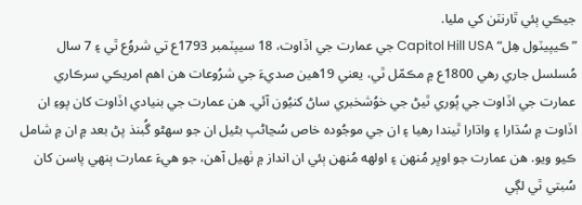جيڪي ٻئي ٿارنٽن کي مليا.
”ڪيپيٽول هِل“ Capitol Hill USA جي عمارت جي اڏاوت، 18 سيپٽمبر 1793ع تي شروُع ٿي ۽ 7 سال مُسلسل جاري رهي 1800ع ۾ مڪمّل ٿي، يعني 19هين صديءَ جي شرُوعات هن اهم امريڪي سرڪاري عمارت جي اڏاوت جي پُوري ٿيڻ جي خوُشخبري ساڻ کنيُون آئي. هن عمارت جي بنيادي اڏاوت کان پوءِ ان اڏاوت ۾ سُڌارا ۽ واڌارا ٿيندا رهيا ۽ ان جي موجُوده خاص سُڃاڻپ بڻيل ان جو سهڻو گُبنذ پڻ بعد ۾ ان ۾ شامل ڪيو ويو. هن عمارت جو اوڀر مُنهن ۽ اولهه مُنهن ٻئي ان انداز ۾ ٺهيل آهن، جو هيءَ عمارت ٻنهي پاسن کان سُبتي ٿي لڳي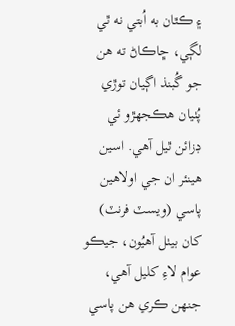۽ ڪٿان به اُبتي نه ٿي لڳي، ڇاڪاڻ ته هن جو گُبنذ اڳيان توڙي پُٺيان هڪجهڙو ئي ڊزائن ٿيل آهي. اسين هينئر ان جي اولاهين پاسي (ويسٽ فرنٽ) کان بيٺل آهيُون، جيڪو عوام لاءِ کليل آهي، جنهن ڪري هن پاسي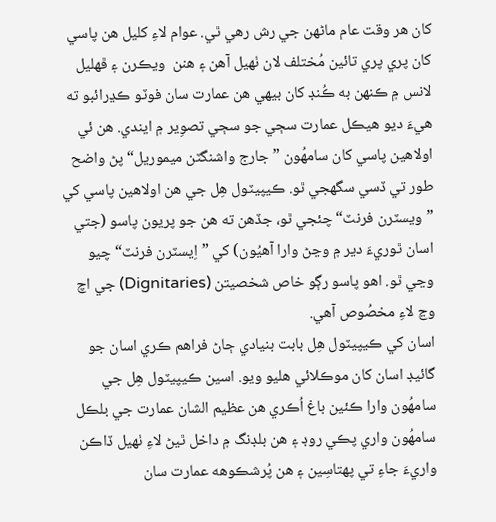کان هر وقت عام ماڻهن جي رش رهي ٿي. عوام لاءِ کليل هن پاسي کان پري پري تائين مُختلف لان ٺهيل آهن ۽ هنن  ويڪرن ۽ ڦهليل لانس ۾ ڪنهن به ڪُنڊ کان بيهي هن عمارت سان فوٽو ڪڍرائبو ته هيءَ ديو هيڪل عمارت سڄي جو سڄي تصوِير ۾ ايندي. هن ئي اولاهين پاسي کان سامهُون ”جارج واشنگٽن ميموريل“ پڻ واضح طور تي ڏسي سگھجي ٿو. ڪيپيٽول هِل جي هن اولاهين پاسي کي ”ويسٽرن فرنٽ“ چئجي ٿو، جڏهن ته هن جو پريون پاسو (جتي اسان ٿوريءَ دير ۾ وڃڻ وارا آهيُون) کي ”اِيسٽرن فرنٽ“ چيو وڃي ٿو. اهو پاسو رڳو خاص شخصيتن (Dignitaries) جي اچ وڃ لاءِ مخصُوص آهي.
اسان کي ڪيپيٽول هِل بابت بنيادي ڄاڻ فراهم ڪري اسان جو گائيڊ اسان کان موڪلائي هليو ويو. اسين ڪيپيٽول هِل جي سامهُون وارا ڪئين باغ اُڪري هن عظيم الشان عمارت جي بلڪل سامهُون واري پڪي روڊ ۽ هن بلڊنگ ۾ داخل ٿيڻ لاءِ ٺهيل ڏاڪن واريءَ جاءِ تي پهتاسِين ۽ هن پُرشڪوهه عمارت سان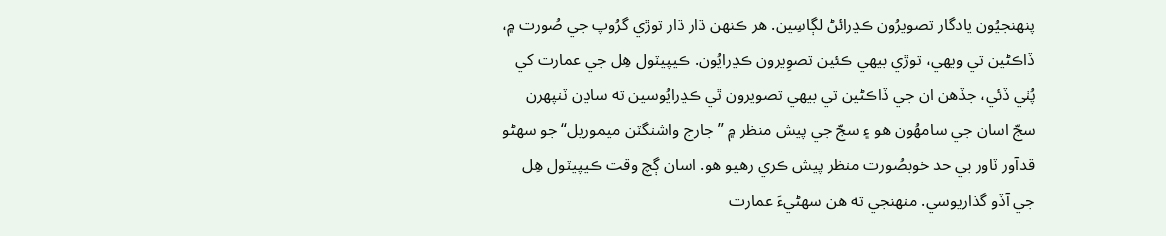پنهنجيُون يادگار تصويرُون ڪڍرائڻ لڳاسِين. هر ڪنهن ڌار ڌار توڙي گرُوپ جي صُورت ۾، ڏاڪڻين تي ويهي، توڙي بيهي ڪئين تصوِيرون ڪڍرايُون. ڪيپيٽول هِل جي عمارت کي پُٺي ڏئي، جڏهن ان جي ڏاڪڻين تي بيهي تصويرون ٿي ڪڍرايُوسين ته ساڍن ٽنپهرن سجّ اسان جي سامهُون هو ۽ سجّ جي پيش منظر ۾ ”جارج واشنگٽن ميموريل“ جو سهڻو قدآور ٽاور بي حد خوبصُورت منظر پيش ڪري رهيو هو. اسان ڳچ وقت ڪيپيٽول هِل جي آڏو گذاريوسي. منهنجي ته هن سهڻيءَ عمارت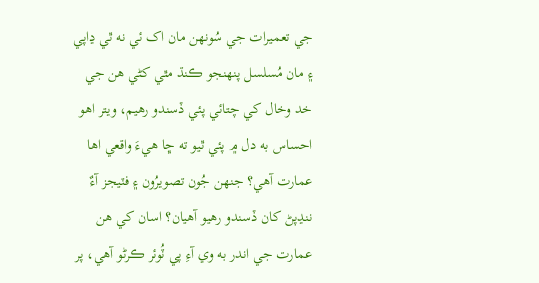جي تعميرات جي سُونهن مان اک ئي نه ٿي ڍاپي ۽ مان مُسلسل پنهنجو ڪنڌ مٿي کڻي هن جي خد وخال کي چتائي پئي ڏسندو رهيم، ويتر اهو احساس به دل ۾ پئي ٿيو ته ڇا هيءَ واقعي اها عمارت آهي؟ جنهن جُون تصويرُون ۽ فٽيجز آءٌ ننڍپڻ کان ڏسندو رهيو آهيان؟ اسان کي هن عمارت جي اندر به وي آءِ پي ٽُوئر ڪرڻو آهي، پر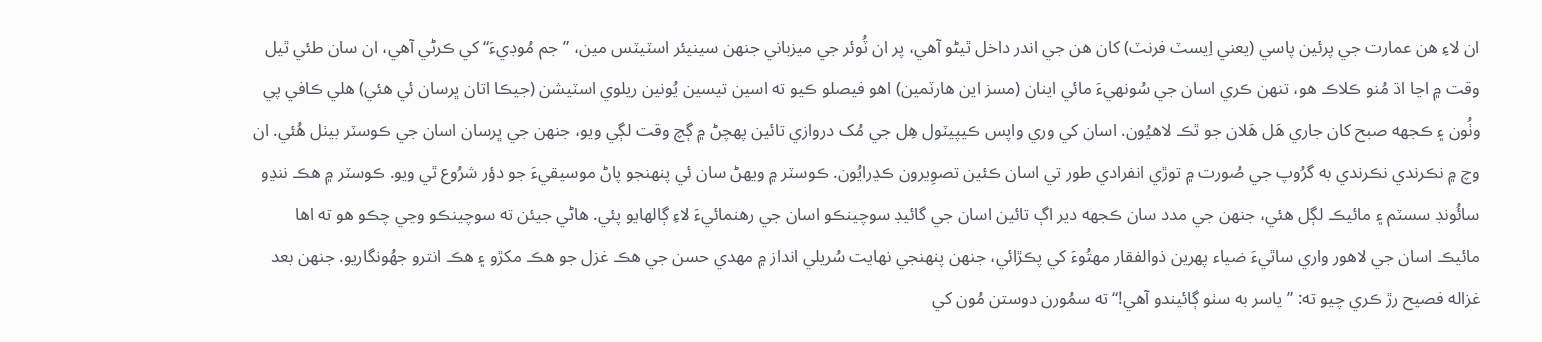ان لاءِ هن عمارت جي پرئين پاسي (يعني اِيسٽ فرنٽ) کان هن جي اندر داخل ٿيڻو آهي، پر ان ٽُوئر جي ميزباني جنهن سينيئر اسٽيٽس مين، ”جم مُوڊيءَ“ کي ڪرڻي آهي، ان سان طئي ٿيل وقت ۾ اڃا اڌ مُنو ڪلاڪ هو، تنهن ڪري اسان جي سُونهيءَ مائي اينان (مسز اين هارٽمين) اهو فيصلو ڪيو ته اسين تيسين يُونين ريلوي اسٽيشن (جيڪا اتان ڀرسان ئي هئي) هلي ڪافي پي وٺُون ۽ ڪجهه صبح کان جاري هَل هَلان جو ٿڪ لاهيُون. اسان کي وري واپس ڪيپيٽول هِل جي مُک دروازي تائين پهچڻ ۾ ڳچ وقت لڳي ويو، جنهن جي ڀرسان اسان جي ڪوسٽر بيٺل هُئي. ان وچ ۾ نڪرندي نڪرندي به گرُوپ جي صُورت ۾ توڙي انفرادي طور تي اسان ڪئين تصوِيرون ڪڍرايُون. ڪوسٽر ۾ ويهڻ سان ئي پنهنجو پاڻ موسيقيءَ جو دؤر شرُوع ٿي ويو. ڪوسٽر ۾ هڪ ننڍو سائُونڊ سسٽم ۽ مائيڪ لڳل هئي، جنهن جي مدد سان ڪجهه دير اڳ تائين اسان جي گائيڊ سوچينڪو اسان جي رهنمائيءَ لاءِ ڳالهايو پئي. هاڻي جيئن ته سوچينڪو وڃي چڪو هو ته اها مائيڪ اسان جي لاهور واري ساٿيءَ ضياء پهرين ذوالفقار مهتُوءَ کي پڪڙائي، جنهن پنهنجي نهايت سُريلي انداز ۾ مهدي حسن جي هڪ غزل جو هڪ مکڙو ۽ هڪ انترو جھُونگاريو. جنهن بعد غزاله فصيح رڙ ڪري چيو ته: ”ياسر به سٺو ڳائيندو آهي!“ ته سمُورن دوستن مُون کي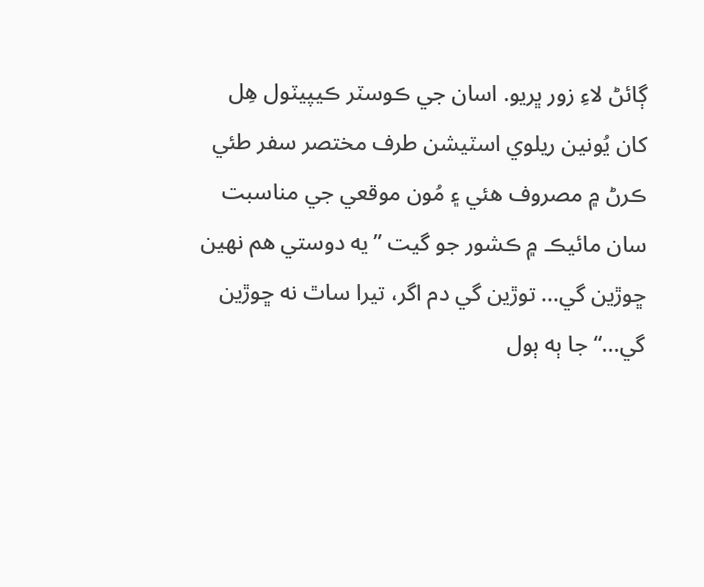ڳائڻ لاءِ زور ڀريو. اسان جي ڪوسٽر ڪيپيٽول هِل کان يُونين ريلوي اسٽيشن طرف مختصر سفر طئي ڪرڻ ۾ مصروف هئي ۽ مُون موقعي جي مناسبت سان مائيڪ ۾ ڪشور جو گيت ”يه دوستي هم نهين ڇوڙين گي... توڙين گي دم اگر، تيرا ساٿ نه ڇوڙين گي...“ جا ٻه ٻول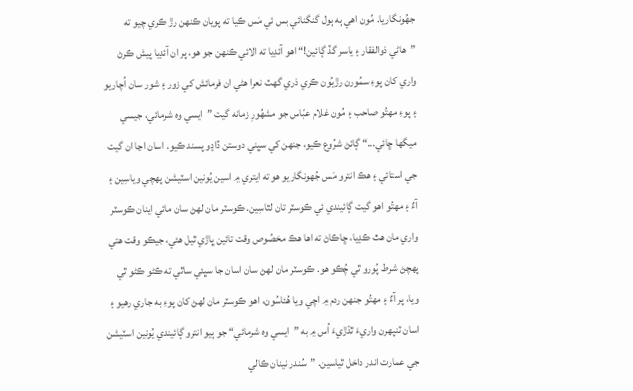جھُونگاريا. مُون اهي ٻه ٻول گنگنائي بس ئي مَس ڪيا ته پويان ڪنهن رڙ ڪري چيو ته ”هاڻي ذوالفقار ۽ ياسر گڏ ڳائين!“ اهو آئڊيا ته الائي ڪنهن جو هو، پر ان آئڊيا پيش ڪرڻ واري کان پوءِ سمُورن رڙيُون ڪري ذري گھٽ نعرا هڻي ان فرمائش کي زور ۽ شور سان اُچاريو ۽ پوءِ مهتُو صاحب ۽ مُون غلام عبّاس جو مشهُورِ زمانه گيت ”ايسي وه شرمائي، جيسي ميگھا ڇائي...“ ڳائڻ شرُوع ڪيو، جنهن کي سڀني دوستن ڏاڍو پسند ڪيو. اسان اڃا ان گيت جي استائي ۽ هڪ انترو مَس جُهونگاريو هو ته ايتري ۾ اسين يُونين اسٽيشن پهچي وياسِين ۽ آءٌ ۽ مهتُو اهو گيت ڳائيندي ئي ڪوسٽر تان لٿاسِين. ڪوسٽر مان لهڻ سان مائي اينان ڪوسٽر واري مان هٿ ڪڍيا، ڇاڪاڻ ته اها هڪ مخصُوص وقت تائين ڀاڙي ٿيل هئي، جيڪو وقت هتي پهچڻ شرط پُورو ٿي چُڪو هو. ڪوسٽر مان لهڻ سان اسان جا سڀئي ساٿي ته ڪڻو ڪڻو ٿي ويا، پر آءٌ ۽ مهتُو جنهن ردم ۾ اچي ويا هُئاسُون، اهو ڪوسٽر مان لهڻ کان پوءِ به جاري رهيو ۽ اسان ٽنپهرن واريءَ ٿڌڙيءَ اُس ۾ به ”ايسي وه شرمائي“ جو ٻيو انترو ڳائيندي يُونين اسٽيشن جي عمارت اندر داخل ٿياسين. ”سُندر نينان ڪالي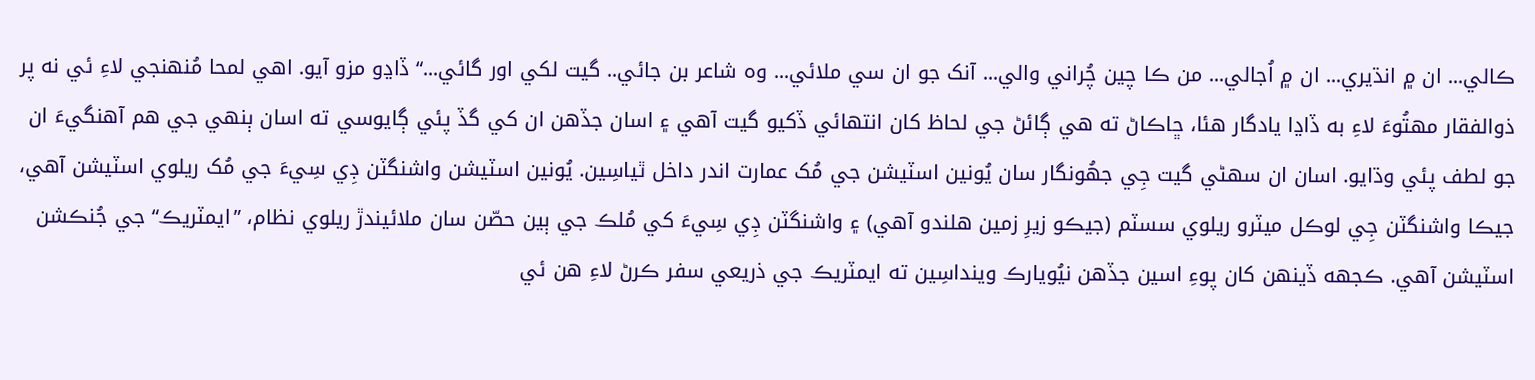ڪالي... ان ۾ انڌيري... ان ۾ اُجالي... من ڪا چين چُراني والي... آنک جو ان سي ملائي... وه شاعر بن جائي.. گيت لکي اور گائي...“ ڏاڍو مزو آيو. اهي لمحا مُنهنجي لاءِ ئي نه پر ذوالفقار مهتُوءَ لاءِ به ڏاڍا يادگار هئا، ڇاڪاڻ ته هي ڳائڻ جي لحاظ کان انتهائي ڏکيو گيت آهي ۽ اسان جڏهن ان کي گڏ پئي ڳايوسي ته اسان ٻنهي جي هم آهنگيءَ ان جو لطف پئي وڌايو. اسان ان سهڻي گيت جِي جھُونگار سان يُونين اسٽيشن جي مُک عمارت اندر داخل ٿياسِين. يُونين اسٽيشن واشنگٽن ڊِي سِيءَ جي مُک ريلوي اسٽيشن آهي، جيڪا واشنگٽن جِي لوڪل ميٽرو ريلوي سسٽم (جيڪو زيرِ زمين هلندو آهي) ۽ واشنگٽن ڊِي سِيءَ کي مُلڪ جي ٻين حصّن سان ملائيندڙ ريلوي نظام، ”ايمٽريڪ“ جي جُنڪشن اسٽيشن آهي. ڪجهه ڏينهن کان پوءِ اسين جڏهن نيُويارڪ وينداسِين ته ايمٽريڪ جي ذريعي سفر ڪرڻ لاءِ هن ئي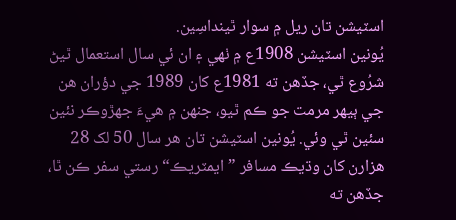اسٽيشن تان ريل ۾ سوار ٿينداسِين.
يُونين اسٽيشن 1908ع ۾ ٺهي ۽ ان ئي سال استعمال ٿيڻ شرُوع ٿي، جڏهن ته 1981ع کان 1989 جي دؤران هن جي ٻيهر مرمت جو ڪم ٿيو، جنهن ۾ هيءَ جهڙوڪر نئين سئين ٿي وئي. يُونين اسٽيشن تان هر سال 50 لک 28 هزارن کان وڌيڪ مسافر ”ايمٽريڪ“ رستي سفر ڪن ٿا، جڏهن ته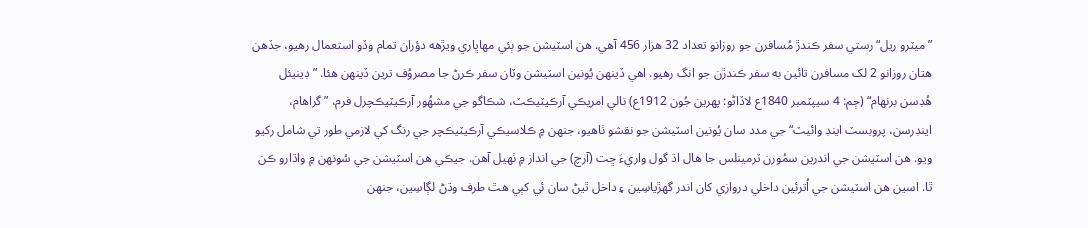”ميٽرو ريل“ رستي سفر ڪندڙ مُسافرن جو روزانو تعداد 32 هزار 456 آهي. هن اسٽيشن جو ٻئي مهاڀاري ويڙهه دؤران تمام وڏو استعمال رهيو، جڏهن هتان روزانو 2 لک مسافرن تائين به سفر ڪندڙن جو انگ رهيو. اهي ڏينهن يُونين اسٽيشن وٽان سفر ڪرڻ جا مصروُف ترين ڏينهن هئا. ”ڊينيئل هُڊسن برنهام“ (ڄم: 4 سيپٽمبر 1840ع لاڏاڻو: پهرين جُون 1912ع) نالي امريڪي آرڪيٽيڪٽ، شڪاگو جي مشهُور آرڪيٽيڪچرل فرم، ”گراهام، اينڊرسن، پروبسٽ اينڊ وائيٽ“ جي مدد سان يُونين اسٽيشن جو نقشو ٺاهيو، جنهن ۾ ڪلاسيڪي آرڪيٽيڪچر جي رنگ کي لازمي طور تي شامل رکيو ويو. هن اسٽيشن جي اندرين سمُورن ٽرمينلس جا هال اڌ گول واريءَ ڇت (آرچ) جي انداز ۾ ٺهيل آهن. جيڪي هن اسٽيشن جي سُونهن ۾ واڌارو ڪن ٿا. اسين هن اسٽيشن جي اُترئين داخلي دروازي کان اندر گھڙياسِين ۽ داخل ٿيڻ سان ئي کٻي هٿ طرف وڌڻ لڳاسِين، جنهن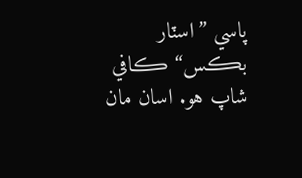پاسي ”اسٽار بڪس“ ڪافي شاپ هو. اسان مان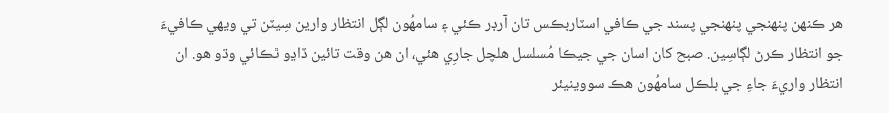هر ڪنهن پنهنجي پنهنجي پسند جي ڪافي اسٽاربڪس تان آرڊر ڪئي ۽ سامهُون لڳل انتظار وارين سِيٽن تي ويهي ڪافيءَ جو انتظار ڪرڻ لڳاسِين. صبح کان اسان جي جيڪا مُسلسل هلچل جارِي هئي، ان هن وقت تائين ڏاڍو ٿڪائي وڌو هو. ان انتظار واريءَ جاءِ جي بلڪل سامهُون هڪ سووينيئر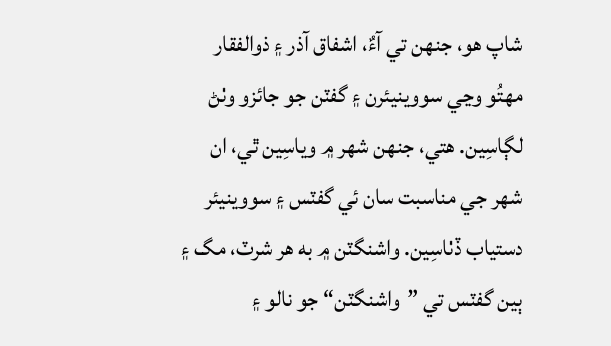شاپ هو، جنهن تي آءٌ، اشفاق آذر ۽ ذوالفقار مهتُو وڃي سووينيئرن ۽ گفٽن جو جائزو وٺڻ لڳاسِين. هتي، جنهن شهر ۾ وياسِين ٿي، ان شهر جي مناسبت سان ئي گفٽس ۽ سووينيئر دستياب ڏٺاسِين. واشنگٽن ۾ به هر شرٽ، مگ ۽ ٻين گفٽس تي ”واشنگٽن“ جو نالو ۽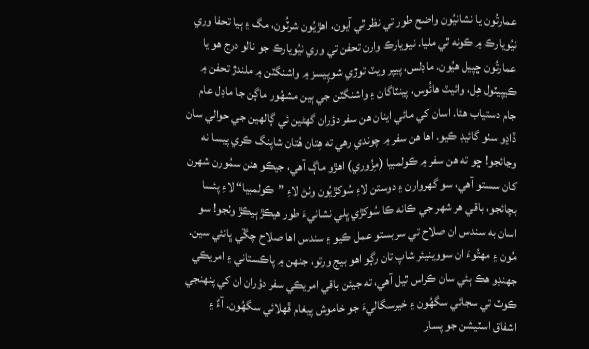عمارتُون يا نشانيُون واضح طور تي نظر ٿي آيون، اهڙيُون شرٽُون، مگ ۽ ٻيا تحفا وري نيُويارڪ ۾ ڪونه ٿي مليا. نيويارڪ وارن تحفن تي وري نيُويارڪ جو نالو درج هو يا عمارتُون ڇپيل هيُون. ماڊلس، پيپر ويٽ توڙي شوپِيسز ۾ واشنگٽن ۾ ملندڙ تحفن ۾ ڪيپيٽول هِل، وائيٽ هائُوس، پينٽاگان ۽ واشنگٽن جي ٻين مشهُور ماڳن جا ماڊل عام جام دستياب هئا. اسان کي مائي اينان هن سفر دؤران گھڻين ئي ڳالهين جي حوالي سان ڏاڍو سٺو گائيڊ ڪيو. اها هن سفر ۾ چوندي رهي ته هِتان هُتان شاپنگ ڪري پيسا نه وڃائجو! ڇو ته هن سفر ۾ ڪولمبيا (مِزُوري) اهڙو ماڳ آهي، جيڪو هنن سمُورن شهرن کان سستو آهي، سو گھروارن ۽ دوستن لاءِ سُوکڙيُون وٺڻ لاءِ ”ڪولمبيا“ لاءِ پئسا بچائجو، باقي هر شهر جي ڪانه ڪا سُوکڙي ڀلي نشانيءَ طور هيڪڙ ٻيڪڙ وٺجو! سو اسان به سندس ان صلاح تي سربستو عمل ڪيو ۽ سندس اها صلاح چڱي ڀانئي سين. مُون ۽ مهتُوءَ ان سووينيئر شاپ تان رڳو اهو بيج ورتو، جنهن ۾ پاڪستاني ۽ امريڪي جھنڊو هڪ ٻئي سان ڪراس ٿيل آهي، ته جيئن باقي امريڪي سفر دؤران ان کي پنهنجي ڪوٽ تي سجائي سگھُون ۽ خيرسگاليءَ جو خاموش پيغام ڦهلائي سگھُون. آءٌ ۽ اشفاق اسٽيشن جو پسار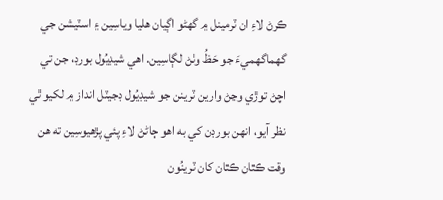ڪرڻ لاءِ ان ٽرمينل ۾ گھڻو اڳيان هليا وياسِين ۽ اسٽيشن جي گهماگهميءَ جو حَظُ وٺڻ لڳاسِين. اهي شيڊيُول بورڊ، جن تي اچڻ توڙي وڃڻ وارين ٽرينن جو شيڊيُول ڊجيٽل انداز ۾ لکيو ٿي نظر آيو، انهن بورڊن کي به اهو ڄاڻڻ لاءِ پئي پڙهيوسِين ته هن وقت ڪٿان ڪٿان کان ٽرينُون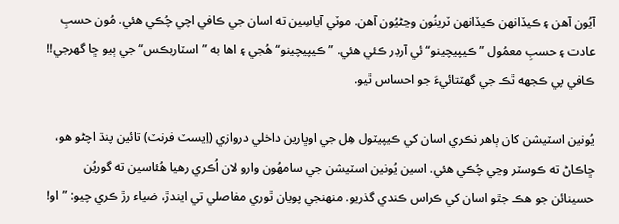آيُون آهن ۽ ڪيڏانهن ڪيڏانهن ٽرينُون وڃڻيُون آهن. موٽي آياسِين ته اسان جي ڪافي اچي چُڪي هئي. مُون حسبِ عادت ۽ حسبِ معمُول ”ڪيپيچينو“ ئي آرڊر ڪئي هئي. ”ڪيپيچينو“ هُجي ۽ اها به ”اسٽاربڪس“ جي ٻيو ڇا گھرجي!! ڪافي پي ڪجهه ٿڪ جي گھٽتائيءَ جو احساس ٿيو.

يُونين اسٽيشن کان ٻاهر نڪري اسان کي ڪيپيٽول هِل جي اوڀارين داخلي دروازي (اِيسٽ فرنٽ) تائين پنڌ اچڻو هو، ڇاڪاڻ ته ڪوسٽر وڃي چُڪي هئي. اسين يُونين اسٽيشن جي سامهُون وارو لان اُڪري رهيا هُئاسين ته گوريُن حسينائن جو هڪ جٿو اسان کي ڪراس ڪندي گذريو. منهنجي پويان ٿوري مفاصلي تي ايندڙ، ضياء رڙ ڪري چيو: ”او!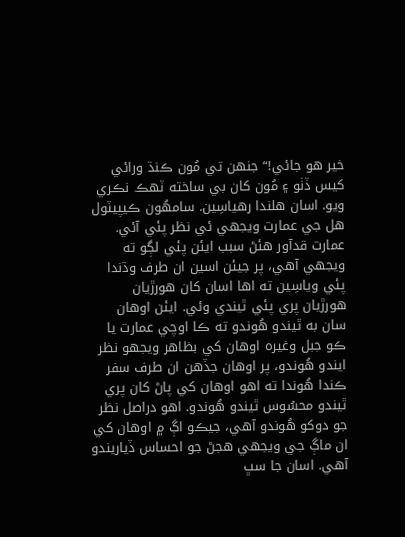خير هو جائي!“ جنهن تي مُون ڪنڌ ورائي کيس ڏٺو ۽ مُون کان بي ساخته ٽهڪ نڪري ويو. اسان هلندا رهياسِين. سامهُون ڪيپيٽول هل جي عمارت ويجھي ئي نظر پئي آئي. عمارت قدآور هئڻ سبب ايئن پئي لڳو ته ويجھي آهي، پر جيئن اسين ان طرف وڌندا پئي وياسِين ته اها اسان کان هورڙيان هورڙيان پري پئي ٿيندي وئي. ايئن اوهان سان به ٿيندو هُوندو ته ڪا اوچي عمارت يا ڪو جبل وغيره اوهان کي بظاهر ويجھو نظر ايندو هُوندو، پر اوهان جڏهن ان طرف سفر ڪندا هُوندا ته اهو اوهان کي پاڻ کان پري ٿيندو محسُوس ٿيندو هُوندو. اهو دراصل نظر جو دوکو هُوندو آهي، جيڪو اڳ ۾ اوهان کي ان ماڳ جي ويجھي هجڻ جو احساس ڏياريندو آهي. اسان جا سڀ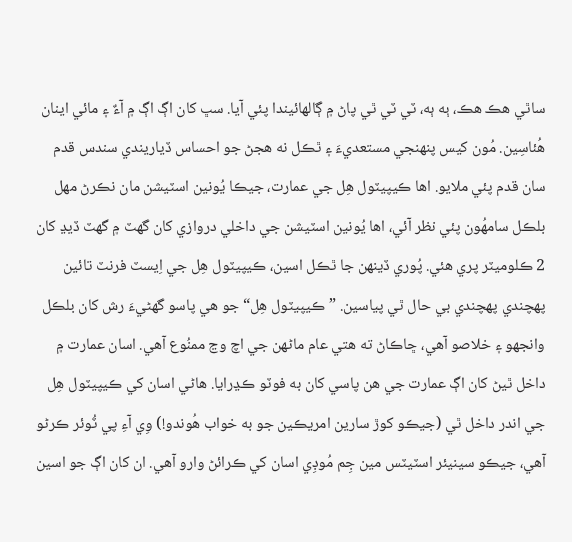ساٿي هڪ هڪ، ٻه ٻه، ٽي ٽي ٿي پاڻ ۾ ڳالهائيندا پئي آيا. سڀ کان اڳ اڳ ۾ آءٌ ۽ مائي اينان هُئاسِين. مُون کيس پنهنجي مستعديءَ ۽ ٿڪل نه هجڻ جو احساس ڏياريندي سندس قدم سان قدم پئي ملايو. اها ڪيپيٽول هِل جي عمارت، جيڪا يُونين اسٽيشن مان نڪرڻ مهل بلڪل سامهُون پئي نظر آئي، اها يُونين اسٽيشن جي داخلي دروازي کان گھٽ ۾ گھٽ ڏيڍ کان 2 ڪلوميٽر پري هئي. پُوري ڏينهن جا ٿڪل اسين، ڪيپيٽول هِل جي اِيسٽ فرنٽ تائين پهچندي پهچندي بي حال ٿي پياسين. ”ڪيپيٽول هِل“ جو هي پاسو گھڻيءَ رش کان بلڪل وانجھو ۽ خلاصو آهي، ڇاڪاڻ ته هتي عام ماڻهن جي اچ وڃ ممنُوع آهي. اسان عمارت ۾ داخل ٿيڻ کان اڳ عمارت جي هن پاسي کان به فوٽو ڪڍرايا. هاڻي اسان کي ڪيپيٽول هِل جي اندر داخل ٿي (جيڪو کوڙ سارين امريڪين جو به خواب هُوندو!) وِي آءِ پي ٽُوئر ڪرڻو آهي، جيڪو سينيئر اسٽيٽس مين جِم مُوڊِي اسان کي ڪرائڻ وارو آهي. ان کان اڳ جو اسين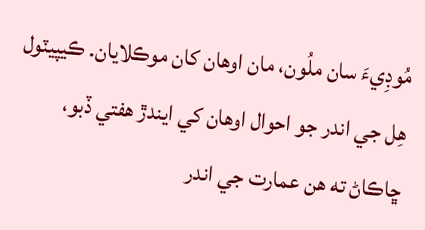مُوڊِيءَ سان ملُون، مان اوهان کان موڪلايان. ڪيپيٽول هِل جي اندر جو احوال اوهان کي ايندڙ هفتي ڏبو، ڇاڪاڻ ته هن عمارت جي اندر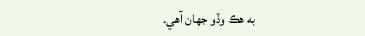به هڪ وڏو جهان آهي.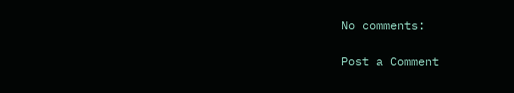No comments:

Post a Comment